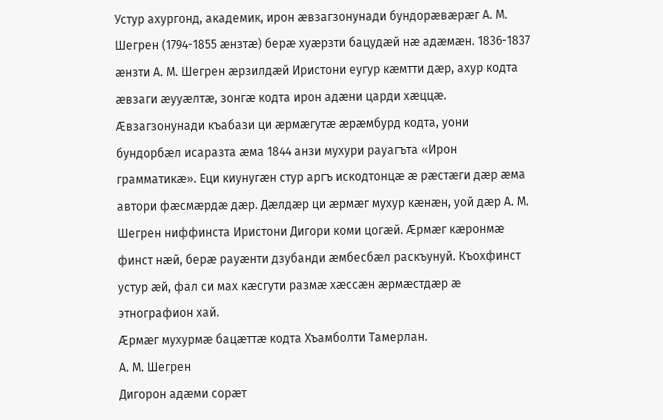Устур ахургонд, академик, ирон ӕвзагзонунади бундорӕвӕрӕг А. М. Шегрен (1794-1855 ӕнзтӕ) берӕ хуӕрзти бацудӕй нӕ адӕмӕн. 1836-1837 ӕнзти А. М. Шегрен ӕрзилдӕй Иристони еугур кӕмтти дӕр, ахур кодта ӕвзаги ӕууӕлтӕ, зонгӕ кодта ирон адӕни царди хӕццӕ. Ӕвзагзонунади къабази ци ӕрмӕгутӕ ӕрӕмбурд кодта, уони бундорбӕл исаразта ӕма 1844 анзи мухури рауагъта «Ирон грамматикӕ». Еци киунугӕн стур аргъ искодтонцӕ ӕ рӕстӕги дӕр ӕма автори фӕсмӕрдӕ дӕр. Дӕлдӕр ци ӕрмӕг мухур кӕнӕн, уой дӕр А. М. Шегрен ниффинста Иристони Дигори коми цогӕй. Ӕрмӕг кӕронмӕ финст нӕй, берӕ рауӕнти дзубанди ӕмбесбӕл раскъунуй. Къохфинст устур ӕй, фал си мах кӕсгути размӕ хӕссӕн ӕрмӕстдӕр ӕ этнографион хай.
Ӕрмӕг мухурмӕ бацӕттӕ кодта Хъамболти Тамерлан.
А. М. Шегрен
Дигорон адæми сорæт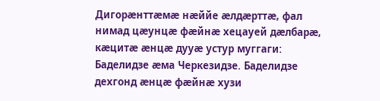Дигорӕнттӕмӕ нӕййе ӕлдӕрттӕ, фал нимад цӕунцӕ фӕйнӕ хецауей дӕлбарӕ, кӕцитӕ ӕнцӕ дууӕ устур муггаги: Баделидзе ӕма Черкезидзе. Баделидзе дехгонд ӕнцӕ фӕйнӕ хузи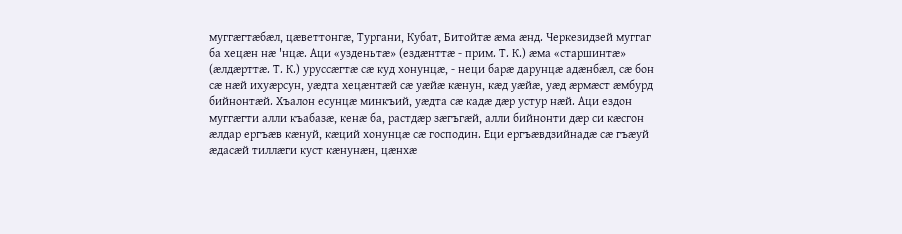муггӕгтӕбӕл, цӕветтонгӕ, Тургани, Кубат, Битойтæ ӕма ӕнд. Черкезидзей муггаг ба хецӕн нӕ 'нцӕ. Аци «узденьтӕ» (ездӕнттӕ - прим. Т. К.) ӕма «старшинтӕ» (ӕлдӕрттӕ. Т. К.) уруссӕгтӕ сӕ куд хонунцӕ, - неци барӕ дарунцӕ адӕнбӕл, сӕ бон сæ нæй ихуӕрсун, уӕдта хецӕнтæй сæ уæйæ кӕнун, кӕд уӕйӕ, уӕд ӕрмӕст ӕмбурд бийнонтӕй. Хъалон есунцӕ минкъий, уӕдта сӕ кадӕ дӕр устур нӕй. Аци ездон муггӕгти алли къабазӕ, кенӕ ба, растдӕр зӕгъгæй, алли бийнонти дӕр си кӕсгон ӕлдар ергъӕв кӕнуй, кӕций хонунцӕ сӕ господин. Еци ергъӕвдзийнадӕ сæ гъӕуй ӕдасӕй тиллӕги куст кӕнунӕн, цӕнхӕ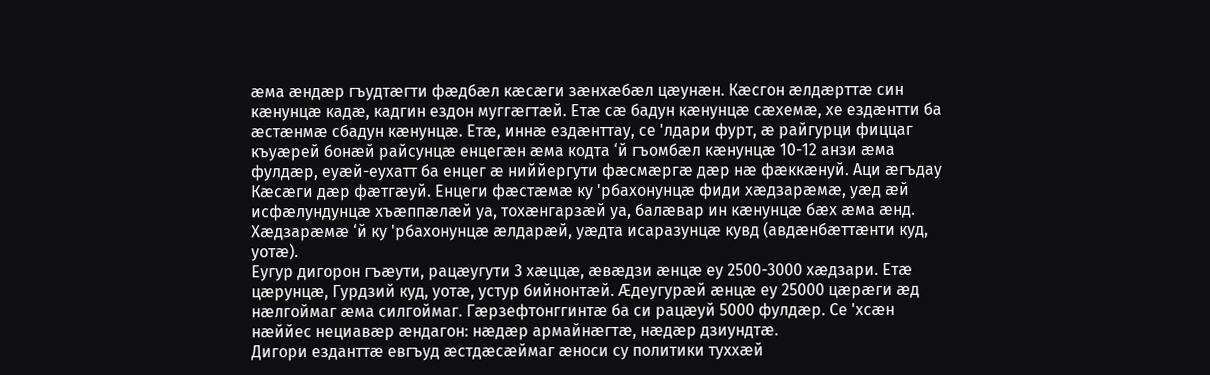ӕма ӕндӕр гъудтӕгти фӕдбӕл кӕсӕги зӕнхӕбӕл цӕунӕн. Кӕсгон ӕлдӕрттӕ син кӕнунцӕ кадӕ, кадгин ездон муггӕгтӕй. Етӕ сӕ бадун кӕнунцӕ сӕхемӕ, хе ездӕнтти ба ӕстӕнмӕ сбадун кӕнунцӕ. Етӕ, иннӕ ездӕнттау, се 'лдари фурт, ӕ райгурци фиццаг къуӕрей бонӕй райсунцӕ енцегӕн ӕма кодта ‘й гъомбӕл кӕнунцӕ 10-12 анзи ӕма фулдӕр, eуӕй-еухатт ба енцег ӕ ниййергути фӕсмӕргӕ дӕр нӕ фӕккӕнуй. Аци ӕгъдау Кӕсӕги дӕр фӕтгӕуй. Енцеги фӕстӕмӕ ку 'рбахонунцӕ фиди хӕдзарӕмӕ, уæд æй исфӕлундунцӕ хъӕппӕлӕй уа, тохӕнгарзӕй уа, балӕвар ин кӕнунцӕ бӕх ӕма ӕнд. Хӕдзарӕмӕ ‘й ку 'рбахонунцӕ ӕлдарӕй, уӕдта исаразунцӕ кувд (авдӕнбӕттӕнти куд, уотӕ).
Еугур дигорон гъӕути, рацӕугути 3 хӕццӕ, ӕвӕдзи ӕнцӕ еу 2500-3000 хӕдзари. Етӕ цӕрунцӕ, Гурдзий куд, уотӕ, устур бийнонтæй. Ӕдеугурӕй ӕнцӕ eу 25000 цӕрӕги ӕд нӕлгоймаг ӕма силгоймаг. Гӕрзефтонггинтӕ ба си рацӕуй 5000 фулдӕр. Се 'хсӕн нæййес нециавӕр ӕндагон: нӕдӕр армайнӕгтӕ, нӕдӕр дзиундтӕ.
Дигори езданттӕ евгъуд ӕстдӕсӕймаг ӕноси су политики туххӕй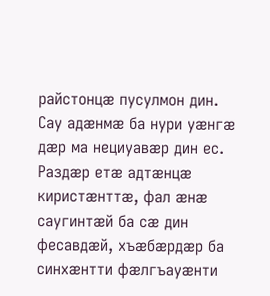райстонцӕ пусулмон дин. Сау адӕнмӕ ба нури уӕнгӕ дӕр ма нециуавӕр дин ес. Раздӕр етӕ адтӕнцӕ киристӕнттӕ, фал ӕнӕ саугинтӕй ба сӕ дин фесавдӕй, хъӕбӕрдӕр ба синхӕнтти фӕлгъауӕнти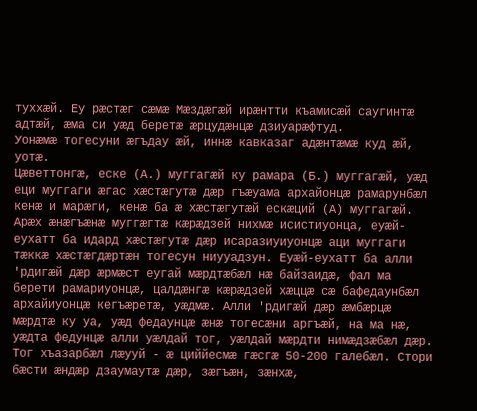туххӕй. Еу рӕстӕг сӕмӕ Мӕздӕгӕй ирӕнтти къамисӕй саугинтӕ адтӕй, ӕма си уӕд беретӕ ӕрцудӕнцӕ дзиуарӕфтуд.
Уонӕмӕ тогесуни ӕгъдау ӕй, иннӕ кавказаг адӕнтӕмӕ куд æй, уотæ.
Цӕветтонгӕ, еске (А.) муггагӕй ку рамара (Б.) муггагӕй, уӕд еци муггаги ӕгас хӕстӕгутӕ дӕр гъӕуама архайонцӕ рамарунбӕл кенӕ и марӕги, кенӕ ба ӕ хӕстӕгутӕй ескӕций (А) муггагӕй.
Арӕх ӕнӕгъӕнӕ муггӕгтӕ кӕрӕдзей нихмӕ исистиуонца, еуӕй-еухатт ба идард хӕстӕгутӕ дӕр исаразиуиуонцӕ аци муггаги тӕккӕ хӕстӕгдӕртӕн тогесун ниууадзун. Еуӕй-еухатт ба алли 'рдигӕй дӕр ӕрмӕст еугай мӕрдтӕбӕл нӕ байзаидӕ, фал ма берети рамариуонцӕ, цалдӕнгӕ кӕрӕдзей хӕццæ сæ бафедаунбӕл архайиуонцӕ кегъӕретӕ, уӕдмӕ. Алли 'рдигӕй дӕр ӕмбӕрцæ мӕрдтӕ ку уа, уӕд федаунцӕ ӕнӕ тогесӕни аргъӕй, нa ма нӕ, уӕдта федунцӕ алли уӕлдай тог, уӕлдай мӕрдти нимӕдзӕбӕл дӕр. Тог хъазарбӕл лӕууй - ӕ циййесмӕ гӕсгӕ 50-200 галебӕл. Стори бӕсти ӕндӕр дзаумаутӕ дӕр, зӕгъӕн, зӕнхӕ,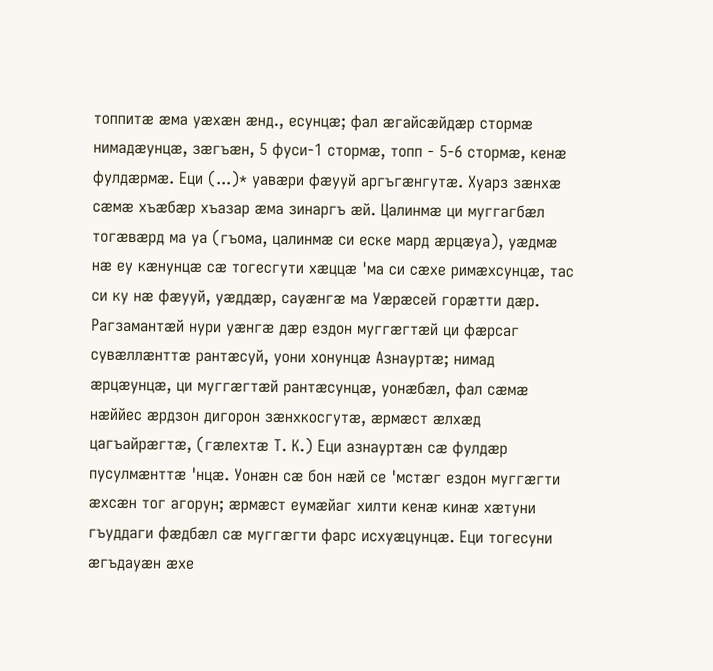топпитӕ ӕма уӕхӕн ӕнд., есунцӕ; фал ӕгайсӕйдӕр стормӕ нимадӕунцӕ, зӕгъӕн, 5 фуси-1 стормӕ, топп - 5-6 стормӕ, кенӕ фулдӕрмӕ. Еци (...)* уавӕри фӕууй аргъгӕнгутӕ. Хуарз зӕнхӕ сӕмӕ хъӕбӕр хъазар ӕма зинаргъ ӕй. Цалинмӕ ци муггагбӕл тогӕвӕрд ма уа (гъома, цалинмӕ си еске мард ӕрцӕуа), уӕдмӕ нӕ еу кӕнунцӕ сӕ тогесгути хӕццӕ 'ма си сӕхе римӕхсунцӕ, тас си ку нӕ фӕууй, уӕддӕр, сауӕнгӕ ма Уӕрӕсей горӕтти дӕр.
Рагзамантӕй нури уӕнгӕ дӕр ездон муггӕгтӕй ци фӕрсаг сувӕллӕнттӕ рантӕсуй, уони хонунцӕ Азнауртӕ; нимад ӕрцӕунцӕ, ци муггӕгтӕй рантӕсунцӕ, уонӕбӕл, фал сӕмӕ нӕййес ӕрдзон дигорон зӕнхкосгутӕ, ӕрмӕст ӕлхӕд цагъайрӕгтӕ, (гӕлехтӕ Т. К.) Еци азнауртӕн сӕ фулдӕр пусулмӕнттӕ 'нцӕ. Уонӕн сӕ бон нӕй се 'мстӕг ездон муггӕгти ӕхсӕн тог агорун; ӕрмӕст еумӕйаг хилти кенӕ кинӕ хæтуни гъуддаги фӕдбӕл сӕ муггӕгти фарс исхуӕцунцӕ. Еци тогесуни ӕгъдауӕн ӕхе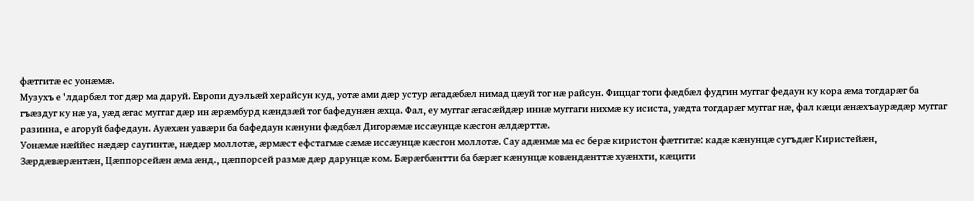фӕтгитӕ ес уонӕмӕ.
Музухъ е 'лдарбӕл тог дӕр ма даруй. Европи дуэльӕй херайсун куд, уотӕ ами дӕр устур ӕгадӕбӕл нимад цӕуй тог нæ райсун. Фиццаг тоги фӕдбӕл фудгин муггаг федаун ку кора ӕма тогдарӕг ба гъӕздуг ку нӕ уа, уӕд ӕгас муггаг дӕр ин ӕрӕмбурд кӕндзӕй тог бафедунӕн ӕхца. Фал, еу муггаг ӕгасӕйдӕр иннӕ муггаги нихмӕ ку исиста, уӕдта тогдарӕг муггаг нæ, фал кӕци ӕнӕхъаурӕдӕр муггаг разинна, е агоруй бафедаун. Ауӕхӕн уавӕри ба бафедаун кӕнуни фӕдбӕл Дигорӕмӕ иссӕунцӕ кӕсгон ӕлдӕрттӕ.
Уонӕмӕ нӕййес нӕдӕр саугинтӕ, нӕдӕр моллотӕ, ӕрмӕст ефстагмӕ сӕмӕ иссӕунцӕ кӕсгон моллотӕ. Сау адӕнмӕ ма ес берӕ киристон фӕтгитӕ: кадӕ кӕнунцӕ сугъдӕг Киристейӕн, Зӕрдӕвӕрӕнтӕн, Цӕппорсейӕн ӕма ӕнд., цӕппорсей размӕ дӕр дарунцӕ ком. Бӕрӕгбӕнтти ба бӕрӕг кӕнунцӕ ковӕндӕнттӕ хуӕнхти, кӕцити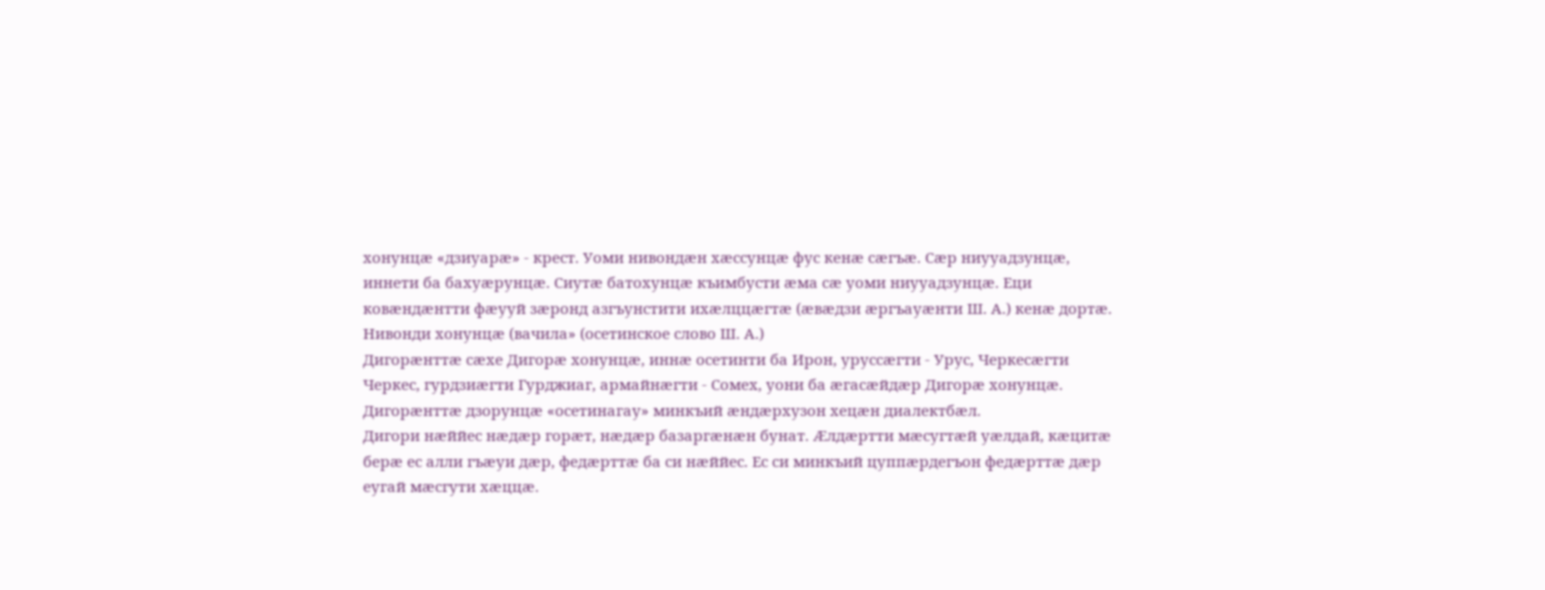хонунцӕ «дзиуарӕ» - крест. Уоми нивондӕн хӕссунцӕ фус кенӕ сӕгъӕ. Сӕр ниууадзунцӕ, иннети ба бахуӕрунцӕ. Сиутӕ батохунцӕ къимбусти ӕма сӕ уоми ниууадзунцӕ. Еци ковӕндӕнтти фӕууй зӕронд азгъунстити ихӕлццӕгтӕ (ӕвӕдзи ӕргъауӕнти Ш. А.) кенӕ дортӕ. Нивонди хонунцӕ (вачила» (осетинское слово Ш. А.)
Дигорӕнттӕ сӕхе Дигорӕ хонунцӕ, иннӕ осетинти ба Ирон, уруссӕгти - Урус, Черкесӕгти Черкес, гурдзиӕгти Гурджиаг, армайнӕгти - Сомех, уони ба ӕгасӕйдӕр Дигорӕ хонунцӕ. Дигорӕнттӕ дзорунцӕ «осетинагау» минкъий ӕндӕрхузон хецӕн диалектбӕл.
Дигори нӕййес нӕдӕр горӕт, нӕдӕр базаргӕнӕн бунат. Ӕлдӕртти мӕсугтӕй уӕлдай, кӕцитӕ берӕ ес алли гъӕуи дӕр, федӕрттӕ ба си нӕййес. Ес си минкъий цуппӕрдегъон федӕрттӕ дӕр еугай мӕсгути хӕццӕ.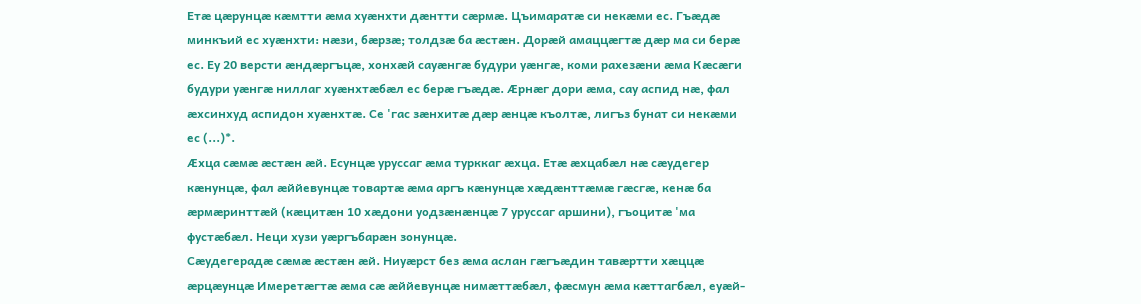Етӕ цӕрунцӕ кӕмтти ӕма хуӕнхти дӕнтти сӕрмӕ. Цъимаратӕ си некӕми ес. Гъӕдӕ минкъий ес хуӕнхти: нӕзи, бӕрзӕ; толдзӕ ба ӕстӕн. Дорӕй амаццӕгтӕ дӕр ма си берӕ ес. Еу 20 версти ӕндӕргъцӕ, хонхӕй сауӕнгӕ будури уӕнгӕ, коми рахезӕни ӕма Кӕсӕги будури уӕнгӕ ниллаг хуӕнхтӕбӕл ес берӕ гъӕдӕ. Ӕрнӕг дори ӕма, сау аспид нӕ, фал ӕхсинхуд аспидон хуӕнхтӕ. Се 'гас зӕнхитӕ дӕр ӕнцӕ къолтӕ, лигъз бунат си некӕми ес (...)*.
Ӕхца сӕмӕ ӕстӕн ӕй. Есунцӕ уруссаг ӕма турккаг ӕхца. Етӕ ӕхцабӕл нӕ сӕудегер кӕнунцӕ, фал ӕййевунцӕ товартӕ ӕма аргъ кӕнунцӕ хӕдӕнттӕмӕ гӕсгӕ, кенӕ ба ӕрмӕринттӕй (кӕцитӕн 10 хӕдони уодзӕнӕнцӕ 7 уруссаг аршини), гъоцитӕ 'ма фустӕбӕл. Неци хузи уӕргъбарӕн зонунцӕ.
Сӕудегерадӕ сӕмӕ ӕстӕн ӕй. Ниуӕрст без ӕма аслан гæгъӕдин тавӕртти хӕццӕ ӕрцӕунцӕ Имеретӕгтӕ ӕма сӕ ӕййевунцӕ нимæттӕбӕл, фӕсмун ӕма кӕттагбӕл, еуӕй-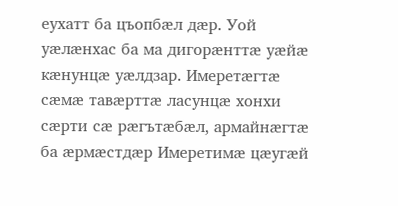еухатт ба цъопбӕл дӕр. Уой уӕлӕнхас ба ма дигорӕнттӕ уӕйӕ кӕнунцæ уӕлдзар. Имеретӕгтӕ сӕмӕ тавӕрттӕ ласунцӕ хонхи сӕрти сӕ рӕгътӕбӕл, армайнӕгтӕ ба ӕрмӕстдӕр Имеретимӕ цӕугӕй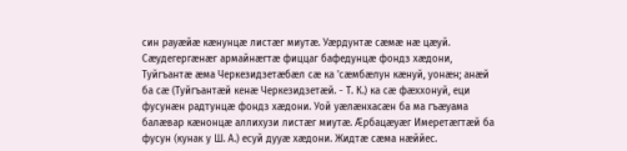син рауæйæ кӕнунцӕ листӕг миутӕ. Уӕрдунтӕ сӕмӕ нӕ цӕуй. Сӕудегергӕнӕг армайнӕгтӕ фиццаг бафедунцӕ фондз хӕдони, Туйгъантӕ ӕма Черкезидзетӕбӕл сӕ ка 'сӕмбӕлун кӕнуй, уонӕн; анӕй ба сӕ (Туйгъантӕй кенӕ Черкезидзетӕй. - Т. К.) ка сӕ фӕххонуй, еци фусунӕн радтунцӕ фондз хӕдони. Уой уӕлӕнхасӕн ба ма гъӕуама балӕвар кӕнонцӕ аллихузи листӕг миутӕ. Ӕрбацӕуӕг Имеретӕгтӕй ба фусун (кунак у Ш. А.) есуй дууӕ хӕдони. Жидтӕ сӕма нӕййес.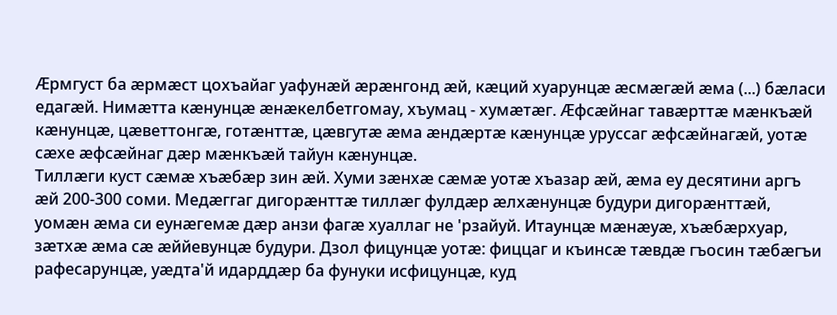Ӕрмгуст ба ӕрмӕст цохъайаг уафунӕй ӕрӕнгонд ӕй, кӕций хуарунцӕ ӕсмӕгӕй ӕма (...) бӕласи едагӕй. Нимӕтта кӕнунцӕ ӕнӕкелбетгомау, хъумац - хумӕтӕг. Ӕфсӕйнаг тавӕрттӕ мӕнкъӕй кӕнунцӕ, цӕветтонгӕ, готӕнттӕ, цӕвгутæ ӕма ӕндӕртӕ кӕнунцӕ уруссаг ӕфсӕйнагӕй, уотӕ сӕхе ӕфсӕйнаг дӕр мӕнкъӕй тайун кӕнунцӕ.
Тиллӕги куст сӕмӕ хъӕбӕр зин ӕй. Хуми зӕнхӕ сӕмӕ уотæ хъазар ӕй, ӕма еу десятини аргъ ӕй 200-300 соми. Медӕггаг дигорӕнттӕ тиллӕг фулдӕр ӕлхӕнунцӕ будури дигорӕнттӕй, уомӕн ӕма си еунӕгемӕ дӕр анзи фагӕ хуаллаг не 'рзайуй. Итаунцӕ мӕнӕуӕ, хъӕбӕрхуар, зӕтхӕ ӕма сӕ ӕййевунцӕ будури. Дзол фицунцӕ уотӕ: фиццаг и къинсӕ тӕвдӕ гъосин тӕбӕгъи рафесарунцӕ, уӕдта'й идарддӕр ба фунуки исфицунцӕ, куд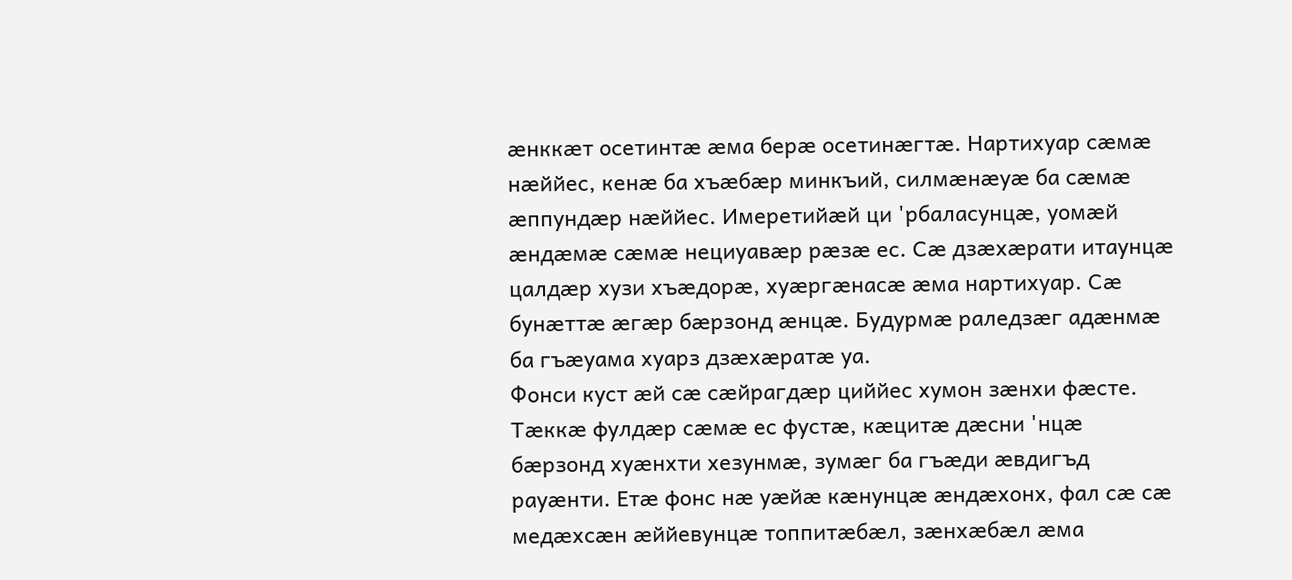ӕнккӕт осетинтӕ ӕма берӕ осетинӕгтӕ. Нартихуар сӕмӕ нӕййес, кенӕ ба хъӕбӕр минкъий, силмӕнӕуӕ ба сӕмӕ ӕппундӕр нӕййес. Имеретийӕй ци 'рбаласунцӕ, уомӕй ӕндæмӕ сӕмӕ нециуавӕр рӕзӕ ес. Сӕ дзӕхӕрати итаунцӕ цалдӕр хузи хъӕдорӕ, хуӕргӕнасӕ ӕма нартихуар. Сӕ бунӕттӕ ӕгӕр бӕрзонд ӕнцӕ. Будурмӕ раледзӕг адӕнмӕ ба гъӕуама хуарз дзӕхӕратӕ уа.
Фонси куст ӕй сӕ сӕйрагдӕр циййес хумон зӕнхи фӕсте. Тӕккӕ фулдӕр сӕмӕ ес фустӕ, кӕцитӕ дӕсни 'нцӕ бӕрзонд хуӕнхти хезунмӕ, зумӕг ба гъӕди ӕвдигъд рауӕнти. Етӕ фонс нæ уæйæ кӕнунцӕ ӕндӕхонх, фал сӕ сӕ медӕхсӕн ӕййевунцӕ топпитӕбӕл, зӕнхӕбӕл ӕма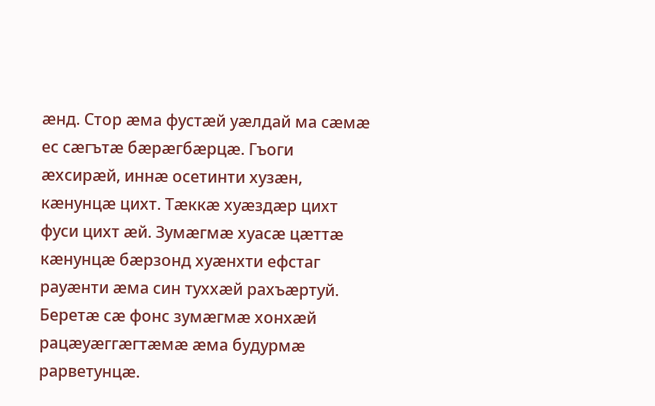ӕнд. Стор ӕма фустӕй уӕлдай ма сӕмӕ ес сӕгътӕ бӕрӕгбӕрцӕ. Гъоги ӕхсирӕй, иннӕ осетинти хузӕн, кӕнунцӕ цихт. Тӕккӕ хуӕздӕр цихт фуси цихт ӕй. Зумӕгмӕ хуасӕ цӕттӕ кӕнунцӕ бӕрзонд хуӕнхти ефстаг рауӕнти ӕма син туххӕй рахъӕртуй. Беретӕ сӕ фонс зумӕгмӕ хонхӕй рацӕуӕггӕгтӕмӕ ӕма будурмӕ рарветунцӕ.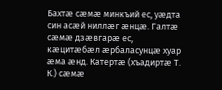Бахтӕ сӕмӕ минкъий ес, уӕдта син асӕй ниллӕг ӕнцӕ. Галтӕ сӕмӕ дзӕвгарӕ ес, кӕцитӕбӕл ӕрбаласунцӕ хуар ӕма ӕнд. Катертӕ (хъадиртӕ Т. К.) сӕмӕ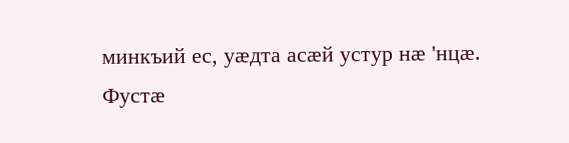минкъий ес, уӕдта асӕй устур нæ 'нцӕ.
Фустӕ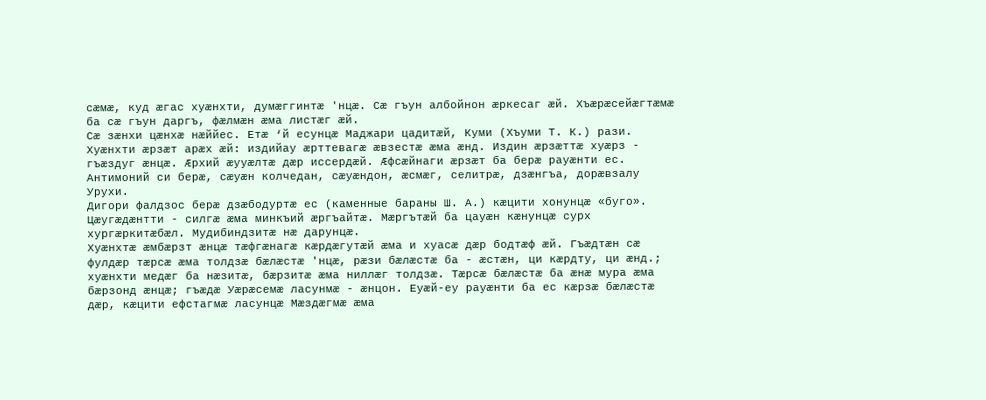сӕмӕ, куд ӕгас хуӕнхти, думӕггинтӕ 'нцӕ. Сӕ гъун албойнон ӕркесаг ӕй. Хъӕрӕсейӕгтӕмӕ ба сӕ гъун даргъ, фӕлмӕн ӕма листӕг ӕй.
Сӕ зӕнхи цӕнхӕ нӕййес. Етӕ ‘й есунцӕ Маджари цадитӕй, Куми (Хъуми Т. К.) рази. Хуӕнхти ӕрзӕт арӕх ӕй: издийау ӕрттевагӕ ӕвзестӕ ӕма ӕнд. Издин ӕрзӕттӕ хуӕрз - гъӕздуг ӕнцӕ. Ӕрхий ӕууӕлтӕ дӕр иссердӕй. Ӕфсӕйнаги ӕрзӕт ба берӕ рауӕнти ес. Антимоний си берӕ, сӕуӕн колчедан, сӕуӕндон, ӕсмӕг, селитрӕ, дзӕнгъа, дорӕвзалу Урухи.
Дигори фалдзос берӕ дзӕбодуртӕ ес (каменные бараны Ш. А.) кӕцити хонунцӕ «буго». Цӕугӕдӕнтти - силгӕ ӕма минкъий ӕргъайтӕ. Мӕргътæй ба цауӕн кӕнунцӕ сурх хургӕркитӕбӕл. Мудибиндзитӕ нӕ дарунцӕ.
Хуӕнхтӕ ӕмбӕрзт ӕнцӕ тӕфгӕнагӕ кӕрдӕгутӕй ӕма и хуасӕ дӕр бодтӕф ӕй. Гъӕдтӕн сӕ фулдӕр тӕрсӕ ӕма толдзӕ бӕлӕстӕ 'нцӕ, рӕзи бӕлӕстӕ ба - ӕстӕн, ци кӕрдту, ци ӕнд.; хуӕнхти медӕг ба нӕзитӕ, бӕрзитӕ ӕма ниллӕг толдзӕ. Тӕрсӕ бӕлӕстӕ ба ӕнӕ мура ӕма бӕрзонд ӕнцӕ; гъӕдӕ Уӕрӕсемӕ ласунмӕ - ӕнцон. Еуӕй-еу рауӕнти ба ес кӕрзӕ бӕлӕстӕ дӕр, кӕцити ефстагмӕ ласунцӕ Мӕздӕгмӕ ӕма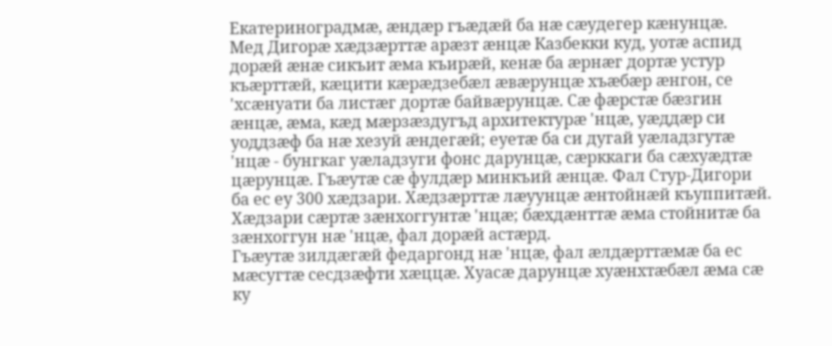Екатериноградмӕ, ӕндӕр гъӕдӕй ба нӕ сӕудегер кӕнунцӕ.
Мед Дигорӕ хӕдзӕрттӕ арӕзт ӕнцӕ Казбекки куд, уотӕ аспид дорæй æнӕ сикъит ӕма къирӕй, кенӕ ба ӕрнӕг дортӕ устур къӕрттӕй, кӕцити кӕрӕдзебӕл ӕвӕрунцӕ хъӕбӕр ӕнгон, се 'хсӕнуати ба листӕг дортӕ байвӕрунцӕ. Сӕ фӕрстӕ бӕзгин ӕнцӕ, ӕма, кӕд мӕрзӕздугъд архитектурӕ 'нцӕ, уæддӕр си уоддзӕф ба нӕ хезуй ӕндегӕй; еуетӕ ба си дугай уӕладзгутӕ 'нцӕ - бунгкаг уӕладзуги фонс дарунцӕ, сӕрккаги ба сӕхуӕдтӕ цӕрунцӕ. Гъӕутӕ сӕ фулдӕр минкъий ӕнцӕ. Фал Стур-Дигори ба ес еу 300 хӕдзари. Хӕдзӕрттӕ лӕуунцӕ ӕнтойнӕй къуппитӕй. Хӕдзари сӕртӕ зӕнхоггунтӕ 'нцӕ; бӕхдӕнттӕ ӕма стойнитӕ ба зӕнхоггун нæ 'нцӕ, фал дорӕй астӕрд.
Гъӕутӕ зилдӕгӕй федаргонд нӕ 'нцӕ, фал ӕлдӕрттӕмӕ ба ес мӕсугтӕ сесдзӕфти хӕццӕ. Хуасӕ дарунцӕ хуӕнхтӕбӕл ӕма сӕ ку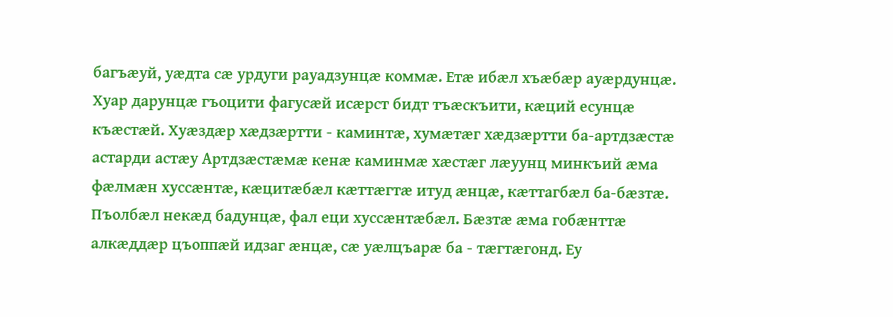багъӕуй, уӕдта сӕ урдуги рауадзунцӕ коммӕ. Етӕ ибӕл хъӕбӕр ауӕрдунцӕ. Хуар дарунцӕ гъоцити фагусӕй исӕрст бидт тъӕскъити, кӕций есунцӕ къӕстӕй. Хуӕздӕр хӕдзӕртти - каминтӕ, хумӕтӕг хӕдзӕртти ба-артдзӕстӕ астарди астӕу Артдзӕстӕмӕ кенӕ каминмӕ хӕстӕг лӕуунц минкъий ӕма фӕлмӕн хуссӕнтӕ, кӕцитӕбӕл кӕттӕгтӕ итуд ӕнцӕ, кӕттагбӕл ба-бӕзтӕ. Пъолбӕл некӕд бадунцӕ, фал еци хуссӕнтӕбӕл. Бӕзтӕ ӕма гобӕнттӕ алкӕддӕр цъоппӕй идзаг ӕнцӕ, сӕ уӕлцъарӕ ба - тӕгтӕгонд. Еу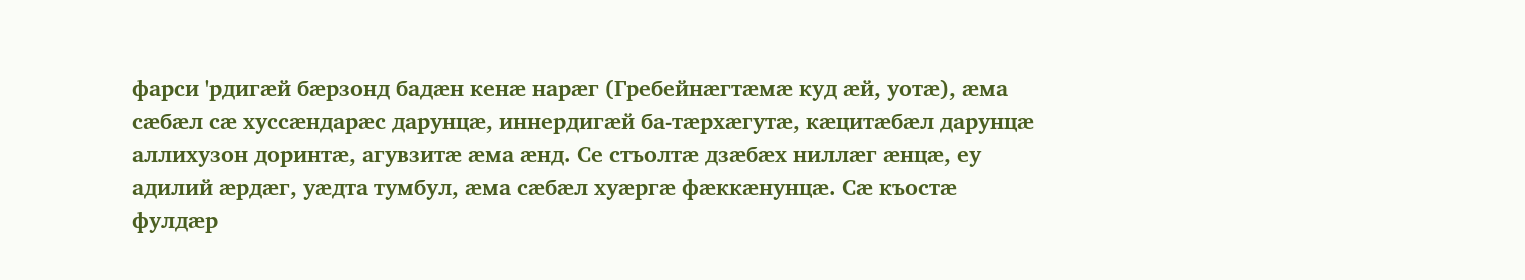фарси 'рдигӕй бæрзонд бадӕн кенӕ нарӕг (Гребейнӕгтӕмӕ куд ӕй, уотӕ), ӕма сæбӕл сӕ хуссӕндарӕс дарунцӕ, иннердигӕй ба-тӕрхӕгутӕ, кӕцитӕбӕл дарунцӕ аллихузон доринтӕ, агувзитӕ ӕма ӕнд. Се стъолтӕ дзӕбӕх ниллӕг ӕнцӕ, еу адилий ӕрдӕг, уӕдта тумбул, ӕма сӕбӕл хуӕргӕ фӕккӕнунцӕ. Сӕ къостӕ фулдӕр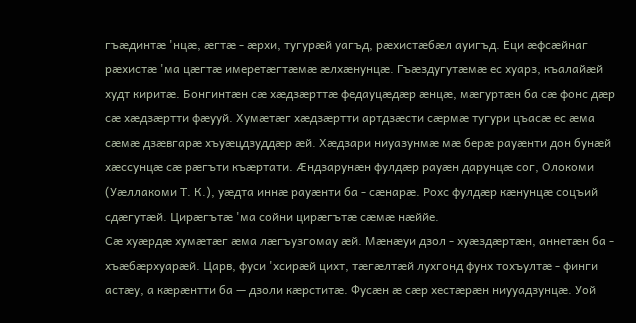гъӕдинтӕ 'нцӕ, ӕгтӕ - ӕрхи, тугурӕй уагъд, рӕхистӕбӕл ауигъд. Еци ӕфсӕйнаг рæхистæ 'ма цӕгтæ имеретӕгтӕмӕ ӕлхӕнунцӕ. Гъӕздугутӕмӕ ес хуарз, къалайӕй худт киритӕ. Бонгинтӕн сæ хӕдзӕрттӕ федауцӕдӕр ӕнцӕ, мӕгуртӕн ба сӕ фонс дӕр сӕ хӕдзæртти фӕууй. Хумӕтӕг хӕдзӕртти артдзӕсти сӕрмӕ тугури цъасӕ ес ӕма сӕмӕ дзӕвгарӕ хъуӕцдзуддӕр ӕй. Хӕдзари ниуазунмæ мӕ берӕ рауӕнти дон бунӕй хӕссунцӕ сӕ рӕгъти къӕртати. Ӕндзарунӕн фулдӕр рауӕн дарунцӕ сог, Олокоми (Уӕллакоми Т. К.), уӕдта иннӕ рауӕнти ба - сӕнарӕ. Рохс фулдæр кӕнунцӕ соцъий сдӕгутӕй. Цирӕгътӕ 'ма сойни цирæгътæ сæмæ нæййе.
Сæ хуӕрдӕ хумӕтæг ӕма лӕгъузгомау ӕй. Мӕнӕуи дзол - хуӕздӕртӕн, аннетӕн ба - хъӕбӕрхуарӕй. Царв, фуси 'хсирæй цихт, тӕгӕлтӕй лухгонд фунх тохъултӕ - финги астӕу, а кӕрӕнтти ба — дзоли кӕрститӕ. Фусӕн ӕ сӕр хестӕрӕн ниууадзунцӕ. Уой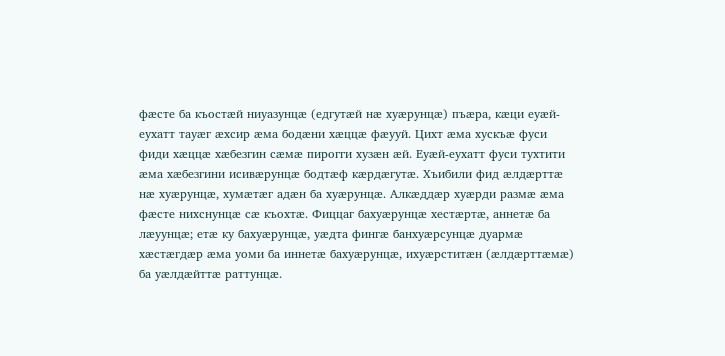фӕсте ба къостӕй ниуазунцӕ (едгутӕй нӕ хуӕрунцӕ) пъӕра, кӕци еуӕй-еухатт тауӕг ӕхсир ӕма бодӕни хӕццӕ фӕууй. Цихт ӕма хускъӕ фуси фиди хӕццӕ хӕбезгин сӕмӕ пирогги хузӕн ӕй. Еуӕй-еухатт фуси тухтити ӕма хӕбезгини исивӕрунцӕ бодтӕф кӕрдӕгутӕ. Хъибили фид ӕлдӕрттӕ нӕ хуӕрунцӕ, хумӕтӕг адӕн ба хуӕрунцӕ. Алкӕддӕр хуӕрди размӕ ӕма фӕсте нихснунцӕ сӕ къохтӕ. Фиццаг бахуӕрунцӕ хестӕртӕ, аннетӕ ба лӕуунцӕ; етӕ ку бахуӕрунцӕ, уӕдта фингӕ банхуӕрсунцӕ дуармӕ хӕстӕгдӕр ӕма уоми ба иннетӕ бахуӕрунцӕ, ихуӕрститӕн (ӕлдӕрттӕмӕ) ба уӕлдӕйттӕ раттунцæ.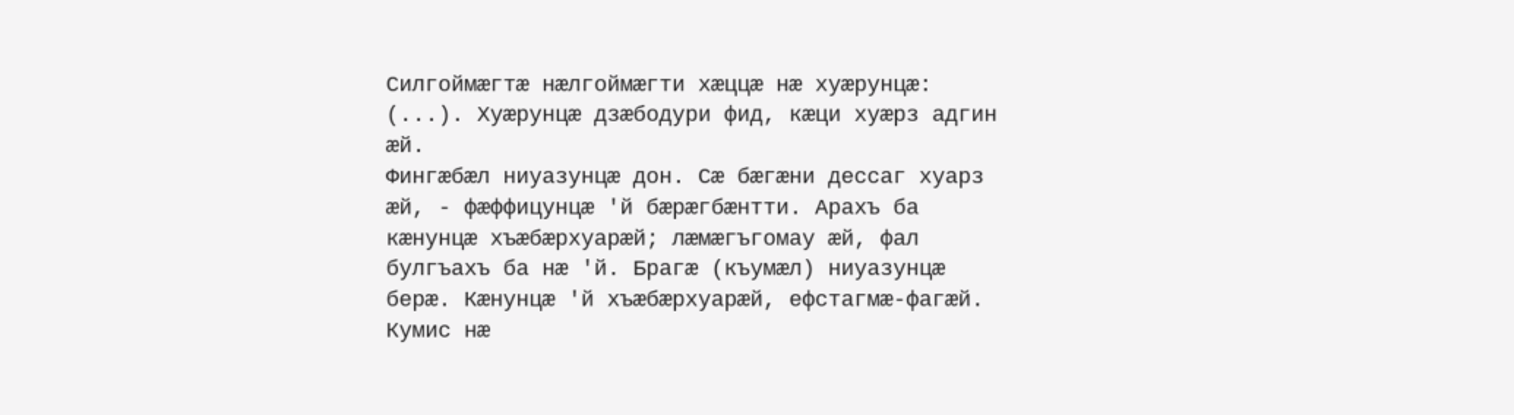Силгоймӕгтӕ нӕлгоймӕгти хӕццӕ нӕ хуӕрунцӕ: (...). Хуӕрунцӕ дзӕбодури фид, кӕци хуӕрз адгин ӕй.
Фингӕбӕл ниуазунцӕ дон. Сӕ бӕгӕни дессаг хуарз ӕй, - фӕффицунцӕ 'й бӕрӕгбӕнтти. Арахъ ба кӕнунцӕ хъӕбӕрхуарӕй; лӕмӕгъгомау ӕй, фал булгъахъ ба нӕ 'й. Брагӕ (къумӕл) ниуазунцӕ берӕ. Кӕнунцӕ 'й хъӕбӕрхуарӕй, ефстагмӕ-фагӕй. Кумис нӕ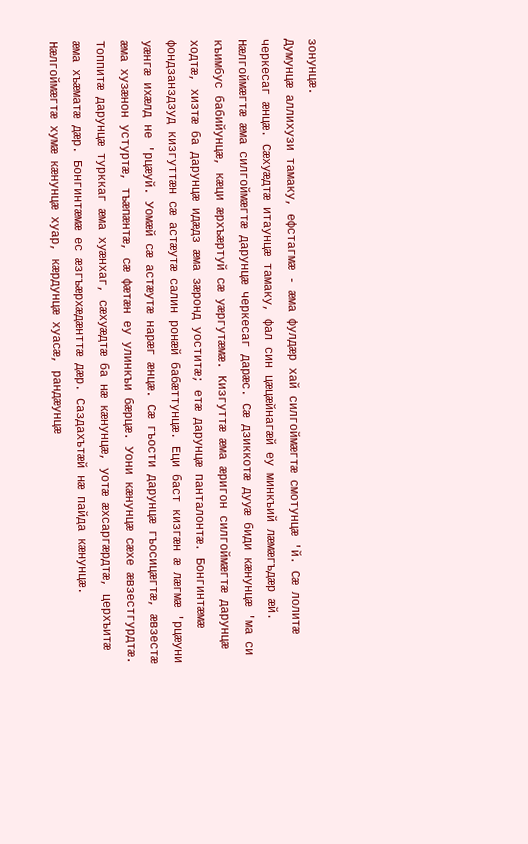зонунцӕ.
Думунцæ аллихузи тамаку, ефстагмӕ - ӕма фулдӕр хай силгоймӕгтӕ смотунцӕ 'й. Сӕ лолитӕ черкесаг ӕнцӕ. Сӕхуӕдтӕ итаунцӕ тамаку, фал син цӕцӕйнагӕй еу минкъий лӕмӕгъдæр æй. Нӕлгоймӕгтӕ ӕма силгоймӕгтӕ дарунцӕ черкесаг дарӕс. Сӕ дзиккотӕ дууӕ биди кӕнунцӕ 'ма си къимбус бабийунцӕ, кӕци ӕрхъӕртуй сӕ уӕргутӕмӕ. Кизгуттӕ ӕма æригон силгоймӕгтӕ дарунцӕ ходтӕ, хизтӕ ба дарунцӕ идӕдз ӕма зӕронд уоститӕ; етӕ дарунцӕ панталонтӕ. Бонгинтӕмӕ фондзанздзуд кизгуттӕн сӕ астӕутӕ салин ронӕй бабӕттунцӕ. Еци баст кизгӕн ӕ лӕгмӕ 'рцӕуни уӕнгӕ ихӕлд не 'рцӕуй. Уомӕй сӕ астӕутӕ нарӕг ӕнцӕ. Сӕ гъости дарунцӕ гъосицӕгтӕ, ӕвзестӕ ӕма хузӕнон устуртӕ, тъӕпӕнтӕ, сӕ фӕтӕн еу улинкъи бӕрцӕ. Уони кӕнунцӕ сӕхе ӕвзестгурдтӕ.
Топпитӕ дарунцӕ турккаг ӕма хуӕнхаг, сӕхуӕдтӕ ба нӕ кӕнунцæ, уотӕ ӕхсаргӕрдтӕ, церхъитӕ ӕма хъӕматӕ дӕр. Бонгинтӕмӕ ес ӕзгъӕрхæдӕнттӕ дӕр. Саздахътӕй нӕ пайда кӕнунцӕ.
Нӕлгоймӕгтӕ хумӕ кӕнунцӕ хуар, кӕрдунцӕ хуасӕ, рандӕунцӕ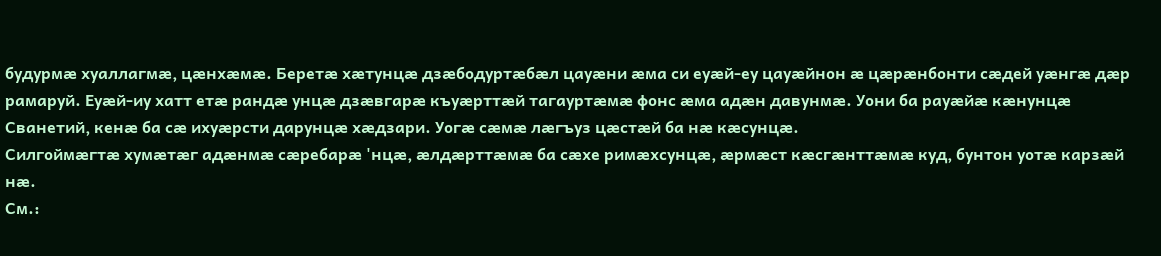будурмӕ хуаллагмӕ, цӕнхӕмӕ. Беретæ хӕтунцӕ дзӕбодуртӕбӕл цауӕни ӕма си еуӕй-еу цауӕйнон ӕ цӕрӕнбонти сӕдей уӕнгӕ дӕр рамаруй. Еуӕй-иу хатт етӕ рандӕ унцӕ дзӕвгарӕ къуӕрттӕй тагауртӕмӕ фонс ӕма адӕн давунмӕ. Уони ба рауæйæ кӕнунцӕ Сванетий, кенӕ ба сӕ ихуӕрсти дарунцӕ хӕдзари. Уогӕ сӕмӕ лӕгъуз цӕстӕй ба нӕ кӕсунцӕ.
Силгоймӕгтӕ хумӕтӕг адӕнмӕ сӕребарӕ 'нцӕ, ӕлдӕрттӕмӕ ба сӕхе римӕхсунцӕ, ӕрмӕст кӕсгӕнттӕмӕ куд, бунтон уотӕ карзӕй нӕ.
См.: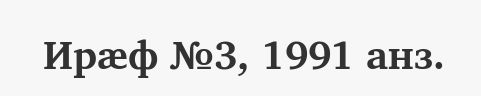Ирæф №3, 1991 анз.